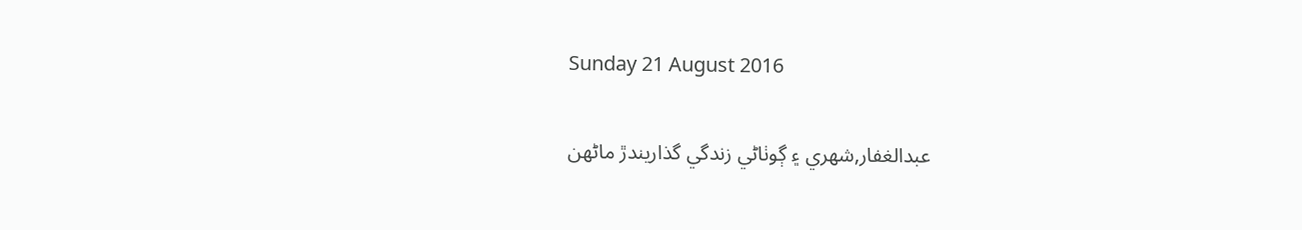Sunday 21 August 2016

عبدالغفار,شهري ۽ ڳوٺاڻي زندگي گذاريندڙ ماڻهن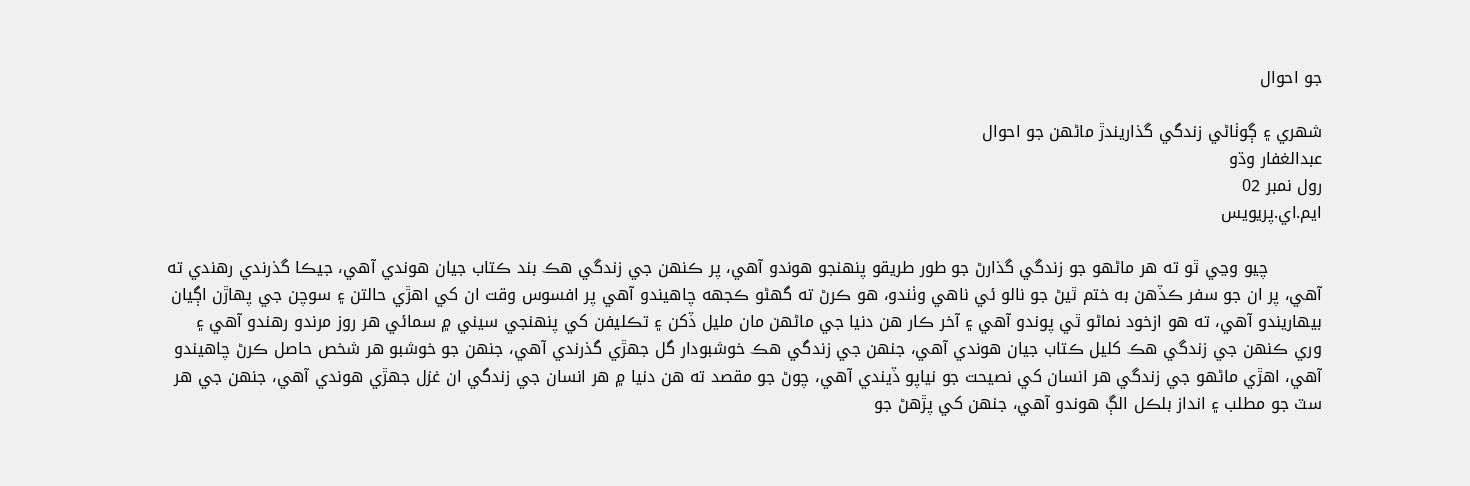جو احوال

شهري ۽ ڳوٺاڻي زندگي گذاريندڙ ماڻهن جو احوال
عبدالغفار وڌو
رول نمبر 02
ايم.اي.پريويس

          چيو وڃي ٿو ته هر ماڻهو جو زندگي گذارڻ جو طور طريقو پنهنجو هوندو آهي، پر ڪنهن جي زندگي هڪ بند ڪتاب جيان هوندي آهي، جيڪا گذرندي رهندي ته آهي، پر ان جو سفر ڪڏهن به ختم ٿيڻ جو نالو ئي ناهي وٺندو، هو ڪرڻ ته گهڻو ڪجهه چاهيندو آهي پر افسوس وقت ان کي اهڙي حالتن ۽ سوچن جي پهاڙن اڳيان بيهاريندو آهي، ته هو ازخود نماڻو ٿي پوندو آهي ۽ آخر ڪار هن دنيا جي ماڻهن مان مليل ڏکن ۽ تڪليفن کي پنهنجي سيني ۾ سمائي هر روز مرندو رهندو آهي ۽ وري ڪنهن جي زندگي هڪ کليل ڪتاب جيان هوندي آهي، جنهن جي زندگي هڪ خوشبودار گل جهڙي گذرندي آهي، جنهن جو خوشبو هر شخص حاصل ڪرڻ چاهيندو آهي، اهڙي ماڻهو جي زندگي هر انسان کي نصيحت جو نياپو ڏيندي آهي، چوڻ جو مقصد ته هن دنيا ۾ هر انسان جي زندگي ان غزل جهڙي هوندي آهي، جنهن جي هر سٽ جو مطلب ۽ انداز بلڪل الڳ هوندو آهي، جنهن کي پڙهڻ جو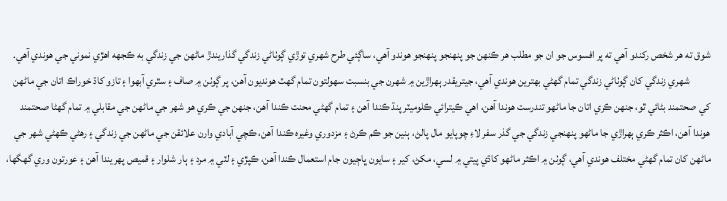شوق ته هر شخص رکندو آهي ته پر افسوس جو ان جو مطلب هر ڪنهن جو پنهنجو پنهنجو هوندو آهي، ساڳئي طرح شهري توڙي ڳوٺاڻي زندگي گذاريندڙ ماڻهن جي زندگي به ڪجهه اهڙي نموني جي هوندي آهي.
          شهري زندگي کان ڳوٺاڻي زندگي تمام گهڻي بهترين هوندي آهي، جيتريقدر ٻهراڙين ۾ شهرن جي بنسبت سهولتون تمام گهٽ هونديون آهن، پر ڳوٺن ۾ صاف ۽ سٿري آبهوا ۽ تازو کاڌ خوراڪ اتان جي ماڻهن کي صحتمند بڻائي ٿو، جنهن ڪري اتان جا ماڻهو تندرست هوندا آهن، اهي ڪيترائي ڪلوميٽر پنڌ ڪندا آهن ۽ تمام گهڻي محنت ڪندا آهن، جنهن جي ڪري هو شهر جي ماڻهن جي مقابلي ۾ تمام گهڻا صحتمند هوندا آهن، اڪثر ڪري ٻهراڙي جا ماڻهو پنهنجي زندگي جي گذر سفر لاءِ چوپايو مال پالڻ، ٻنين جو ڪم ڪرڻ ۽ مزدوري وغيره ڪندا آهن، ڪچي آبادي وارن علائقن جي ماڻهن جي زندگي ۽ رهڻي ڪهڻي شهر جي ماڻهن کان تمام گهڻي مختلف هوندي آهي، ڳوٺن ۾ اڪثر ماڻهو کاڌي پيتي ۾ لسي، مکڻ، کير ۽ سايون ڀاڄيون جام استعمال ڪندا آهن، ڪپڙي ۽ لٽي ۾ مرد ۽ ٻار شلوار ۽ قميص پهريندا آهن ۽ عورتون وري گهگها،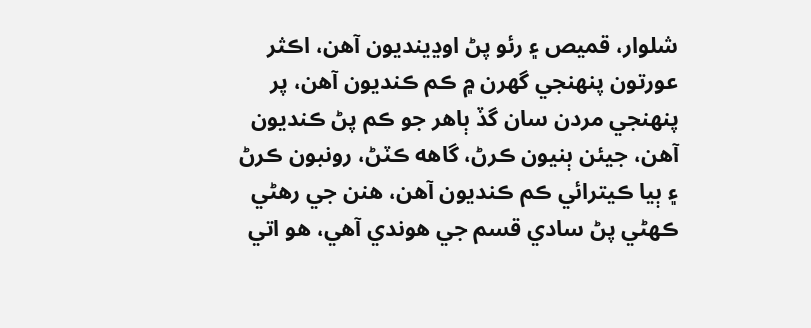شلوار، قميص ۽ رئو پڻ اوڍينديون آهن، اڪثر عورتون پنهنجي گهرن ۾ ڪم ڪنديون آهن، پر پنهنجي مردن سان گڏ ٻاهر جو ڪم پڻ ڪنديون آهن، جيئن ٻنيون ڪرڻ، گاهه ڪٽڻ، رونبون ڪرڻ ۽ ٻيا ڪيترائي ڪم ڪنديون آهن، هنن جي رهڻي ڪهڻي پڻ سادي قسم جي هوندي آهي، هو اتي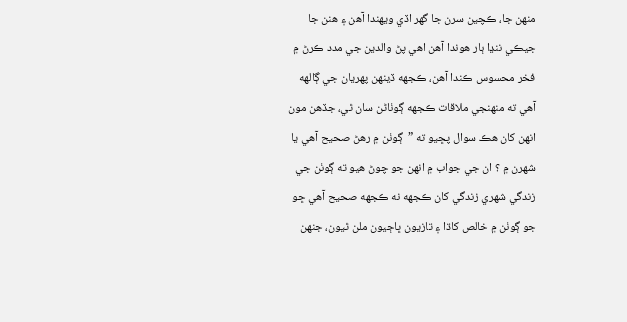منهن جا، ڪچين سرن جا گهر اڏي ويهندا آهن ۽ هنن جا جيڪي ننڍا ٻار هوندا آهن اهي پڻ والدين جي مدد ڪرڻ ۾ فخر محسوس ڪندا آهن، ڪجهه ڏينهن پهريان جي ڳالهه آهي ته منهنجي ملاقات ڪجهه ڳوٺاڻن سان ٿي، جڏهن مون انهن کان هڪ سوال پڇيو ته ”  ڳوٺن ۾ رهڻ صحيح آهي يا شهرن ۾ ؟ ان جي جواب ۾ انهن جو چوڻ هيو ته ڳوٺن جي زندگي شهري زندگي کان ڪجهه نه ڪجهه صحيح آهي ڇو جو ڳوٺن ۾ خالص کاڌا ۽ تازيون ڀاڄيون ملن ٿيون، جنهن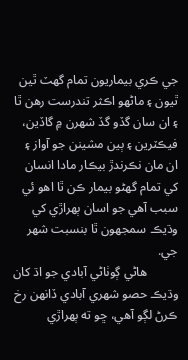جي ڪري بيماريون تمام گهٽ ٿين ٿيون ۽ ماڻهو اڪثر تندرست رهن ٿا ۽ ان سان گڏو گڏ شهرن ۾ گاڏين، فيڪٽرين ۽ ٻين مشينن جو آواز ۽ ان مان نڪرندڙ بيڪار مادا انسان کي تمام گهڻو بيمار ڪن ٿا اهو ئي سبب آهي جو اسان ٻهراڙي کي وڌيڪ سمجهون ٿا بنسبت شهر جي.
          هاڻي ڳوٺاڻي آبادي جو اڌ کان وڌيڪ حصو شهري آبادي ڏانهن رخ ڪرڻ لڳو آهي، ڇو ته ٻهراڙي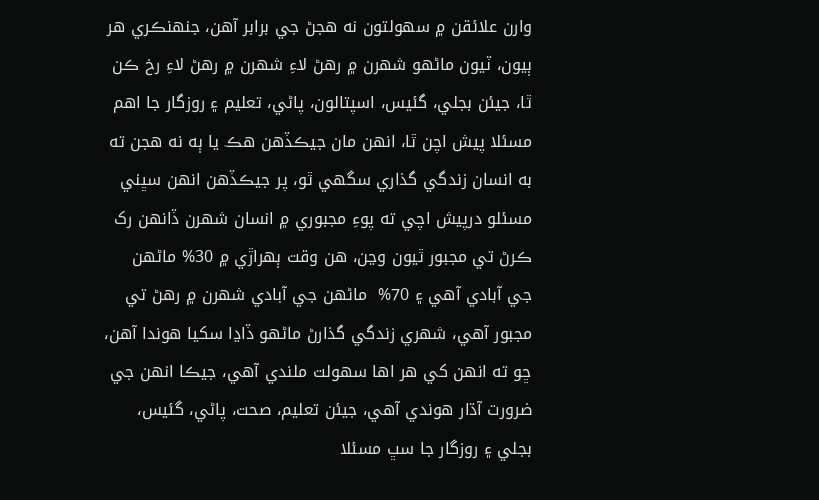وارن علائقن ۾ سهولتون نه هجڻ جي برابر آهن، جنهنڪري هر ٻيون، ٽيون ماڻهو شهرن ۾ رهڻ لاءِ شهرن ۾ رهڻ لاءِ رخ ڪن ٿا، جيئن بجلي، گئيس، اسپتالون، پاڻي، تعليم ۽ روزگار جا اهم مسئلا پيش اچن ٿا، انهن مان جيڪڏهن هڪ يا ٻه نه هجن ته به انسان زندگي گذاري سگهي ٿو، پر جيڪڏهن انهن سڀني مسئلو درپيش اچي ته پوءِ مجبوري ۾ انسان شهرن ڏانهن رک ڪرڻ تي مجبور ٿيون وڃن، هن وقت ٻهراڙي ۾ 30% ماڻهن جي آبادي آهي ۽ 70%  ماڻهن جي آبادي شهرن ۾ رهڻ تي مجبور آهي، شهري زندگي گذارڻ ماڻهو ڏاڍا سکيا هوندا آهن، ڇو ته انهن کي هر اها سهولت ملندي آهي، جيڪا انهن جي ضرورت آڌار هوندي آهي، جيئن تعليم، صحت، پاڻي، گئيس، بجلي ۽ روزگار جا سڀ مسئلا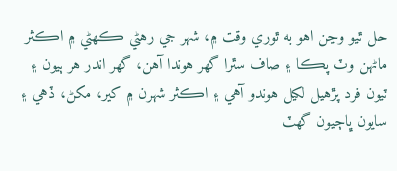حل ٿيو وڃن اهو به ٿوري وقت ۾، شهر جي رهڻي ڪهڻي ۾ اڪثر ماڻهن وٽ پڪا ۽ صاف سٿرا گهر هوندا آهن، گهر اندر هر ٻيون ۽ ٽيون فرد پڙهيل لکيل هوندو آهي ۽ اڪثر شهرن ۾ کير، مکڻ، ڏهي ۽ سايون ڀاڄيون گهٽ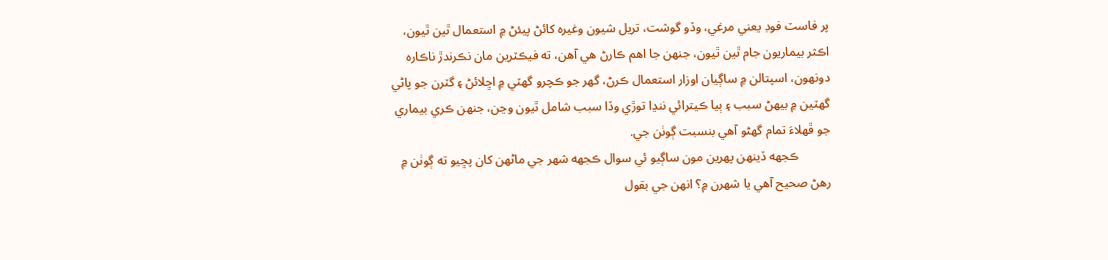پر فاسٽ فوڊ يعني مرغي، وڏو گوشت، تريل شيون وغيره کائڻ پيئڻ ۾ استعمال ٿين ٿيون، اڪثر بيماريون جام ٿين ٿيون، جنهن جا اهم ڪارڻ هي آهن، ته فيڪٽرين مان نڪرندڙ ناڪاره دونهون، اسپتالن ۾ ساڳيان اوزار استعمال ڪرڻ، گهر جو ڪچرو گهٽي ۾ اڇلائڻ ۽ گٽرن جو پاڻي گهٽين ۾ بيهڻ سبب ۽ ٻيا ڪيترائي ننڍا توڙي وڏا سبب شامل ٿيون وڃن، جنهن ڪري بيماري جو ڦهلاءَ تمام گهڻو آهي بنسبت ڳوٺن جي.
          ڪجهه ڏينهن پهرين مون ساڳيو ئي سوال ڪجهه شهر جي ماڻهن کان پڇيو ته ڳوٺن ۾ رهڻ صحيح آهي يا شهرن ۾؟ انهن جي بقول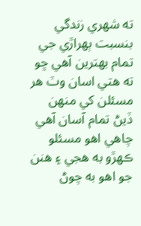ته شهري زندگي بنسبت ٻهراڙي جي تمام بهترين آهي ڇو ته هتي اسان وٽ هر مسئلن کي منهن ڏيڻ تمام آسان آهي چاهي اهو مسئلو ڪهڙو به هجي ۽ هنن جو اهو به چوڻ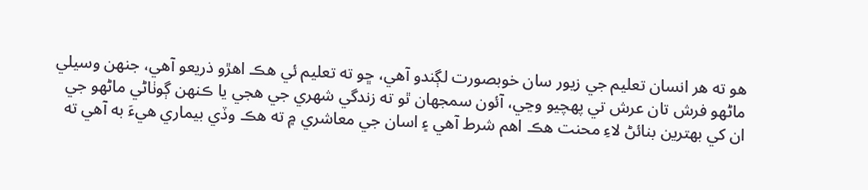هو ته هر انسان تعليم جي زيور سان خوبصورت لڳندو آهي، ڇو ته تعليم ئي هڪ اهڙو ذريعو آهي، جنهن وسيلي ماڻهو فرش تان عرش تي پهچيو وڃي، آئون سمجهان ٿو ته زندگي شهري جي هجي يا ڪنهن ڳوٺاڻي ماڻهو جي  ان کي بهترين بنائڻ لاءِ محنت هڪ اهم شرط آهي ۽ اسان جي معاشري ۾ ته هڪ وڏي بيماري هيءَ به آهي ته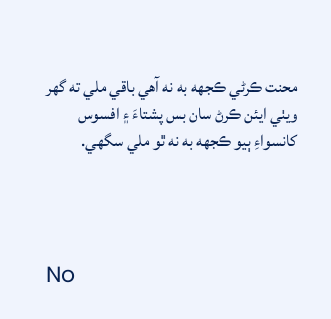محنت ڪرڻي ڪجهه به نه آهي باقي ملي ته گهر ويٺي ايئن ڪرڻ سان بس پشتاءَ ۽ افسوس کانسواءِ ٻيو ڪجهه به نه ٿو ملي سگهي.




No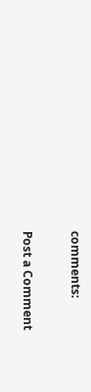comments:

Post a Comment